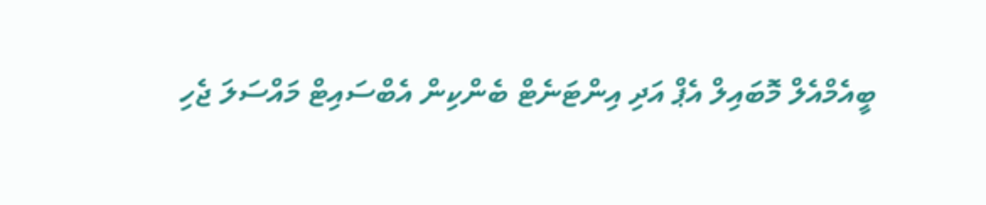ބީއެމްއެލް މޮބައިލް އެޕް އަދި އިންޓަނެޓް ބެންކިން އެބްސައިޓް މައްސަލަ ޖެހި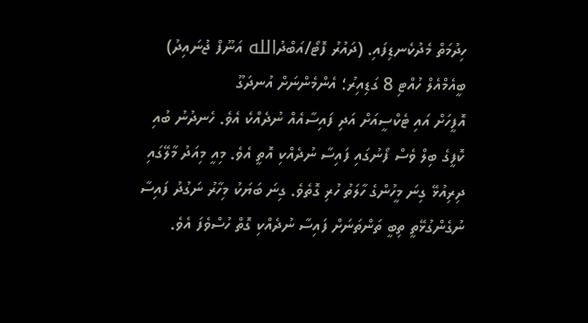ހިދުމަތް މެދުކެނޑިފައި. (ދައުރު ފޮޓޯ/އަބްދުالله އަނޫފް ޖުނައިދު)
ބީއެމްއެލް ހުއްޓި 8 ގަޑިއިރު؛ އެންމެންނަށް އުނދަގޫ
އޮފީހަށް އައި ޓެކްސީއަށް އަދި ފައިސާއެއް ނުދެއްކެ އެވެ. ހެނދުނު ބުއި ކޮފީގެ ބިލް ވެސް ފޯނުގައި ފައިސާ ނުދެއްކި އޮތީ އެވެ. މިއީ މިއަދު މާލޭގައި ދިރިއުޅޭ ގިނަ މީހުންގެ ހާލަތު ހުރި ގޮތެވެ. ގިނަ ބަޔަކު މިހާރު ނަގުދު ފައިސާ ނުގެންގުޅޭތީ ތިބީ ތަންތަނަށް ފައިސާ ނުދެއްކި ގޮތް ހުސްވެފަ އެވެ.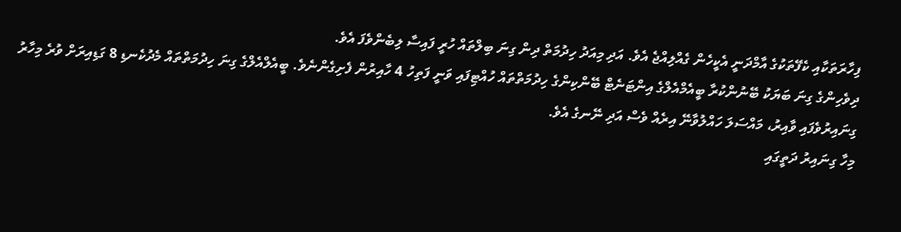ފިހާރަތަކާއި ކެފޭތަކުގެ އާމްދަނީ އެކީހެން ގެއްލިއްޖެ އެވެ. އަދި މިއަދު ހިދުމަތް ދިން ގިނަ ބިލްތައް ހުރީ ފައިސާ ލިބެންވެފަ އެވެ.
ދިވެހިންގެ ގިނަ ބަޔަކު ބޭނުންކުރާ ބީއެމްއެލްގެ އިންޓަނެޓް ބޭންކިންގެ ހިދުމަތްތައް ހުއްޓިފައި ވަނީ ފަތިހު 4 ހާއިރުން ފެށިގެންނެވެ. ބީއެލްއެލްގެ ގިނަ ހިދުމަތްތައް މެދުކެނޑި 8 ގަޑިއިރަށް ވުރެ މިހާރު ގިނައިރުވެފައި ވާއިރު، މައްސަލަ ހައްލުވާނޭ އިރެއް ވެސް އަދި ނޭނގެ އެވެ.
މިހާ ގިނައިރު ދަތީގައި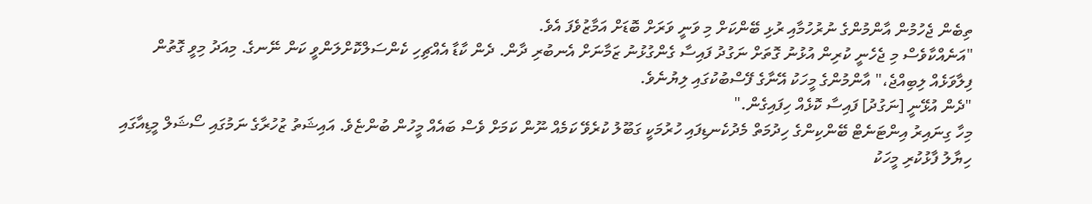ތިބެން ޖެހުމުން އާންމުންގެ ނުރުހުމާއި ރުޅި ބޭންކަށް މި ވަނީ ވަރަށް ބޮޑަށް އަމާޒުވެފަ އެވެ.
"އަނެއްކާވެސް މި ޖެހެނީ ކުރިން އުޅުނު ގޮތަށް ނަގުދު ފައިސާ ގެންގުޅުނު ޒަމާނަށް އެނބުރި ދާން. ދެން ކާޑާ އެއްޗިހި ކެންސަލްކޮށްލަންވީ ކަން ނޭނގެ. މިއަދު މިވީ ގޮތުން ފިލާވަޅެއް ލިބިއްޖެ،" އާންމުންގެ މީހަކު އޭނާގެ ފޭސްބުކުގައި ލިޔުނެވެ.
"ދެން އުޅޭނީ [ނަގުދު] ފައިސާ ކޮޅެއް ހިފައިގެން."
މިހާ ގިނައިރު އިންޓަނެޓް ބޭންކިންގެ ހިދުމަތް މެދުކެނޑިފައި ހުރުމަކީ ގަބޫލު ކުރެވޭ ކަމެއް ނޫން ކަމަށް ވެސް ބައެއް މީހުން ބުންޏެވެ. އައިޝަތު ޒުހުރާގެ ނަމުގައި ސޯޝަލް މީޑިއާގައި ހިޔާލު ފާޅުކުރި މީހަކު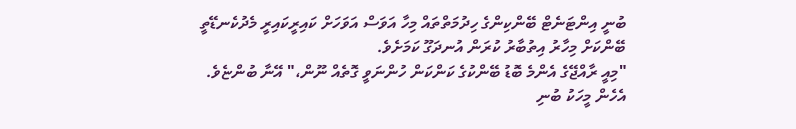ބުނީ އިންޓަނެޓް ބޭންކިންގެ ހިދުމަތްތައް މިހާ އަވަސް އަވަހަށް ކައިރީކައިރީ މެދުކެނޑޭތީ ބޭންކަށް މިހާރު އިތުބާރު ކުރަން އުނދަގޫ ކަމަށެވެ.
"މިއީ ރާއްޖޭގެ އެންމެ ބޮޑު ބޭންކުގެ ކަންކަން ހުންނަވީ ގޮތެއް ނޫން،" އޭނާ ބުންޏެވެ.
އެހެން މީހަކު ބުނި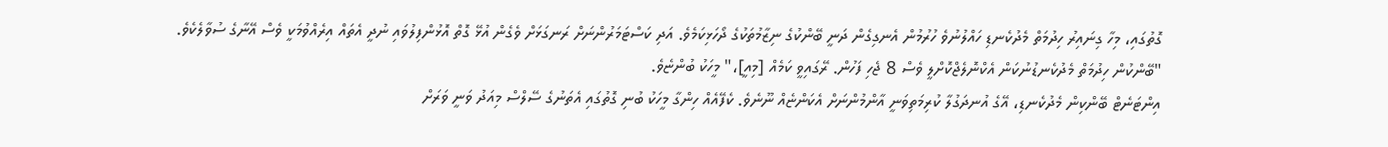ގޮތުގައި، މިހާ ގިނައިރު ހިދުމަތް މެދުކެނޑި ހައްލުނުވެ ހުރުމުން އެނގިގެން ދަނީ ބޭންކުގެ ނިޒާމުތަކުގެ ދޯހަޅިކަމެވެ. އަދި ކަސްޓަމަރުންނަށް ރަނގަޅަށް ވެގެން އުޅޭ ގޮތް އޮޅުންފިލުވައި ނުދީ އެތައް އިރެއްވުމަކީ ވެސް އޭނާގެ ސުވާލެކެވެ.
"ބޭންކުން ހިދުމަތް މެދުކެނޑުނުކަން އެކްނޮލެޖްކޮށްލީ ވެސް 8 ޖެހި ފަހުން. ރޭގައިވީ ކަމެއް [މިއީ]،" މީހަކު ބުންޏެވެ.
އިންޓަނެޓް ބޭންކިން މެދުކެނޑި، އޭގެ އުނދަގުލާ ކުރިމަތިވަނީ އާންމުންނަށް އެކަންޏެއް ނޫނެވެ. ކެފޭއެއް ހިންގާ މީހަކު ބުނި ގޮތުގައި އެތަނުގެ ސޭލްސް މިއަދު ވަނީ ވަރަށް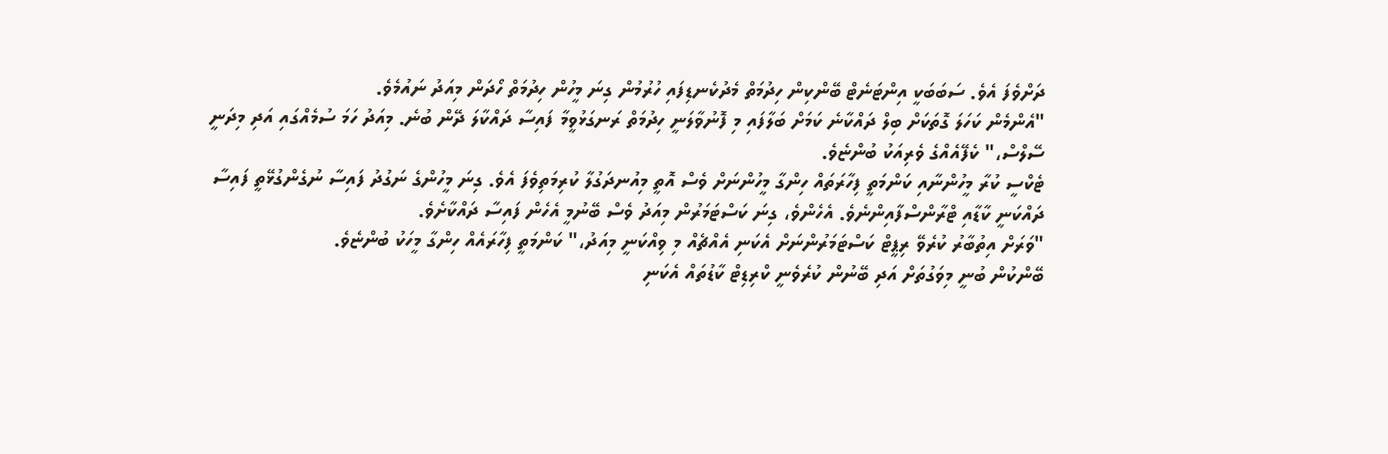ދަށްވެފަ އެވެ. ސަބަބަކީ އިންޓަނެޓް ބޭންކިން ހިދުމަތް މެދުކެނޑިފައި ހުރުމުން ގިނަ މީހުން ހިދުމަތް ހޯދަން މިއަދު ނައުމެވެ.
"އެންމެން ކަހަލަ ގޮތަކަށް ބިލް ދައްކާނެ ކަމަށް ބަލާފައި މި ފޮނުވާލަނީ ހިދުމަތް ރަނގަޅުވީމާ ފައިސާ ދައްކާލަ ދޭން ބުނެ. މިއަދު ހަމަ ސުމެއްގައި އަދި މިދަނީ ސޭލްސް،" ކެފޭއެއްގެ ވެރިއަކު ބުންޏެވެ.
ޓެކްސީ ކުރާ މީހުންނާއި ކަންމަތީ ފިހާރަތައް ހިންގާ މީހުންނަށް ވެސް އޮތީ މިއުނދަގުލާ ކުރިމަތިވެފަ އެވެ. ގިނަ މީހުންގެ ނަގުދު ފައިސާ ނުގެންގުޅޭތީ ފައިސާ ދައްކަނީ ކާޑާއި ޓްރާންސްފާއިންނެވެ. އެހެންވެ، ގިނަ ކަސްޓަމަރުން މިއަދު ވެސް ބޭނުމީ އެހެން ފައިސާ ދައްކާށެވެ.
"ވަރަށް އިތުބާރު ކުރެވޭ ރިޕީޓް ކަސްޓަމަރުންނަށް އެކަނި އެއްޗެއް މި ވިއްކަނީ މިއަދު،" ކަންމަތީ ފިހާރައެއް ހިންގާ މީހަކު ބުންޏެވެ.
ބޭންކުން ބުނީ މިވަގުތަށް އަދި ބޭނުން ކުރެވެނީ ކްރިޑިޓް ކާޑުތައް އެކަނި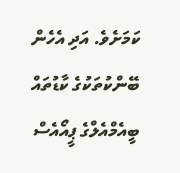ކަމަށެވެ. އަދި އެހެން ބޭންކުތަކުގެ ކާޑުތައް ބީއެމްއެލްގެ ޕީއޯއެސް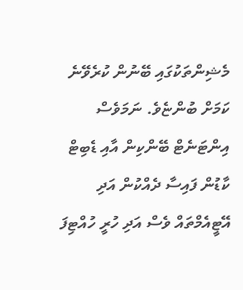މެޝިންތަކުގައި ބޭނުން ކުރެވޭނެ ކަމަށް ބުންޏެވެ. ނަމަވެސް އިންޓަނެޓް ބޭންކިން އާއި ޑެބިޓް ކާޑުން ފައިސާ ދެއްކުން އަދި އޭޓީއެމްތައް ވެސް އަދި ހުރީ ހުއްޓިފަ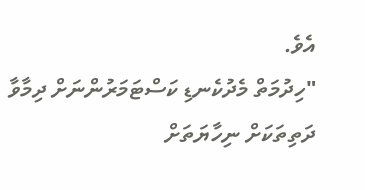އެވެ.
"ހިދުމަތް މެދުކެނޑި ކަސްޓަމަރުންނަށް ދިމާވާ ދަތިތަކަށް ނިހާޔަތަށް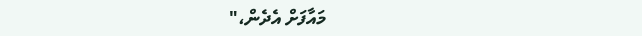މައާފަށް އެދެން،"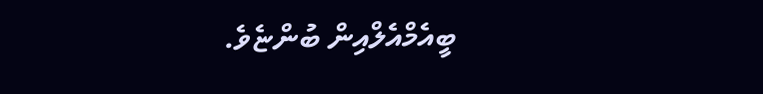ބީއެމްއެލްއިން ބުންޏެވެ.